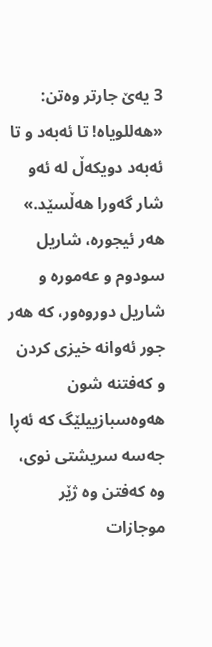3 یەێ جارتر وەتن: «هەللویاه! تا ئەبەد و تا ئەبەد دویکەڵ له ئەو شار گەورا هەڵسێد.»
هەر ئیجوره، شاریل سودوم و عەموره و شاریل دوروەور، که هەر جور ئەوانه خیزی کردن و کەفتنه شون هەوەسبازییلێگ که ئەڕا جەسه سریشتی نوی، وه کەفتن وه ژێر موجازات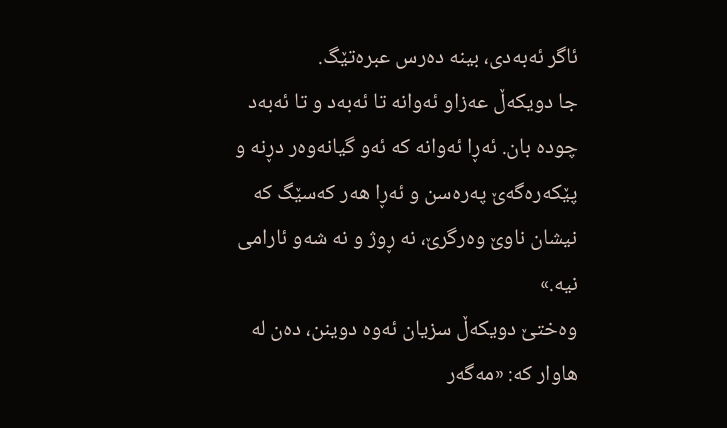ئاگر ئەبەدی، بینه دەرس عبرەتێگ.
جا دویکەڵ عەزاو ئەوانه تا ئەبەد و تا ئەبەد چوده بان. ئەڕا ئەوانه که ئەو گیانەوەر دڕنه و پێکەرەگەێ پەرەسن و ئەڕا هەر کەسێگ که نیشان ناوێ وەرگرێ، نه ڕوژ و نه شەو ئارامی نیه.»
وەختێ دویکەڵ سزیان ئەوه دوینن، دەن له هاوار که: «مەگەر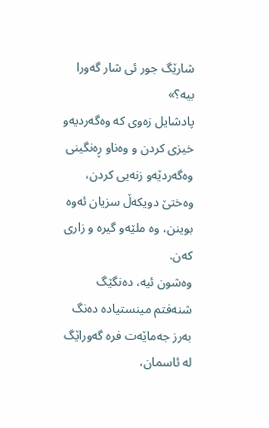شارێگ جور ئی شار گەورا بیه؟»
پادشایل زەوی که وەگەردیەو خیزی کردن و وەناو ڕەنگینی وەگەردێەو زنەیی کردن، وەختێ دویکەڵ سزیان ئەوه بوینن، وه ملێەو گیره و زاری کەن.
وەشون ئیه، دەنگێگ شنەفتم مینستیاده دەنگ بەرز جەماێەت فره گەوراێگ له ئاسمان،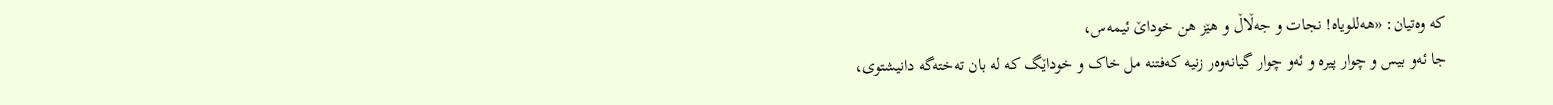که وەتیان: «هەللویاه! نجات و جەڵاڵ و هێز هن خوداێ ئیمەس،
جا ئەو بیس و چوار پیره و ئەو چوار گیانەوەر زنیه کەفتنه مل خاک و خوداێگ که له بان تەختەگه دانيشتوی،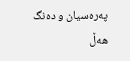پەرەسیان و دەنگ هەڵ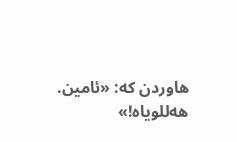هاوردن که: «ئامین. هەللویاه!»